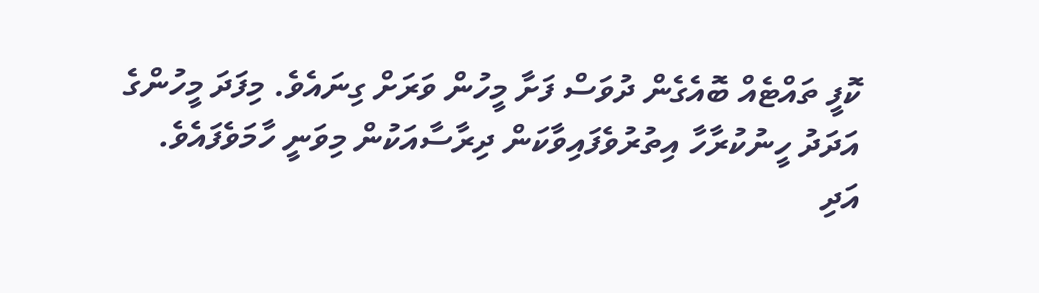ކޮފީ ތައްޓެއް ބޮއެގެން ދުވަސް ފަށާ މީހުން ވަރަށް ގިނައެވެ. މިފަދަ މީހުންގެ އަދަދު ހީނުކުރާހާ އިތުރުވެފައިވާކަން ދިރާސާއަކުން މިވަނީ ހާމަވެފައެވެ. އަދި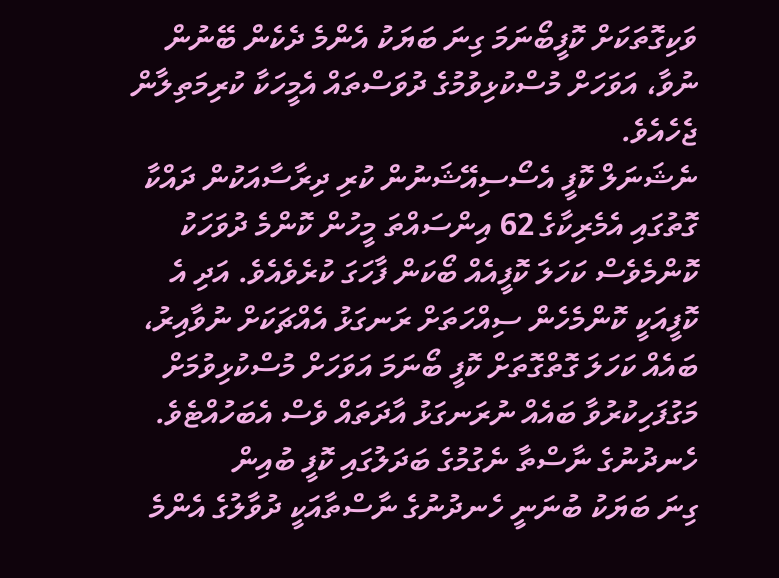ވަކިގޮތަކަށް ކޮފީބޯނަމަ ގިނަ ބަޔަކު އެންމެ ދެކެން ބޭނުން ނުވާ، އަވަހަށް މުސްކުޅިވުމުގެ ދުވަސްތައް އެމީހަކާ ކުރިމަތިލާން ޖެހެއެވެ.
ނެޝަނަލް ކޮފީ އެސޯސިއޭޝަނުން ކުރި ދިރާސާއަކުން ދައްކާ ގޮތުގައި އެމެރިކާގެ 62 އިންސައްތަ މީހުން ކޮންމެ ދުވަހަކު ކޮންމެވެސް ކަހަލަ ކޮފީއެއް ބޯކަން ފާހަގަ ކުރެވެއެވެ. އަދި އެ ކޮފީއަކީ ކޮންމެހެން ސިއްހަތަށް ރަނގަޅު އެއްޗަކަށް ނުވާއިރު، ބައެއް ކަހަލަ ގޮތްގޮތަށް ކޮފީ ބޯނަމަ އަވަހަށް މުސްކުޅިވުމަށް މަގުފަހިކުރުވާ ބައެއް ނުރަނގަޅު އާދަތައް ވެސް އެބަހުއްޓެވެ.
ހެނދުނުގެ ނާސްތާ ނެގުމުގެ ބަދަލުގައި ކޮފީ ބުއިން
ގިނަ ބަޔަކު ބުނަނީ ހެނދުނުގެ ނާސްތާއަކީ ދުވާލުގެ އެންމެ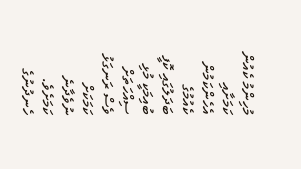މުހިންމު ކެއުން ކަމަށާއި އެހެންކަމުން ކެއުމުގެ ބަދަލުގައި ކޮފީ ބުއިމަކީ މުޅި ސިއްހަތަށް ވެސް ރަނގަޅު ކަމަކަށް ނުވެދާނެ ކަމަށެވެ.
ހެނދުނުގެ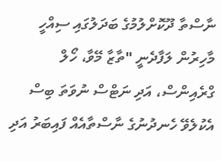ނާސްތާ ދޫކޮށްލުމުގެ ބަދަލުގައި ސިއްހީ މާހިރުން ލަފާދެނީ "ތާޒާ މޭވާ، ހޯލް ގްރެއިންސް، އަދި ނަޓްސް ނުވަތަ ބިސް އެކުލެވޭ ހެނދުނުގެ ނާސްތާއެއް ފައިބަރު އަދި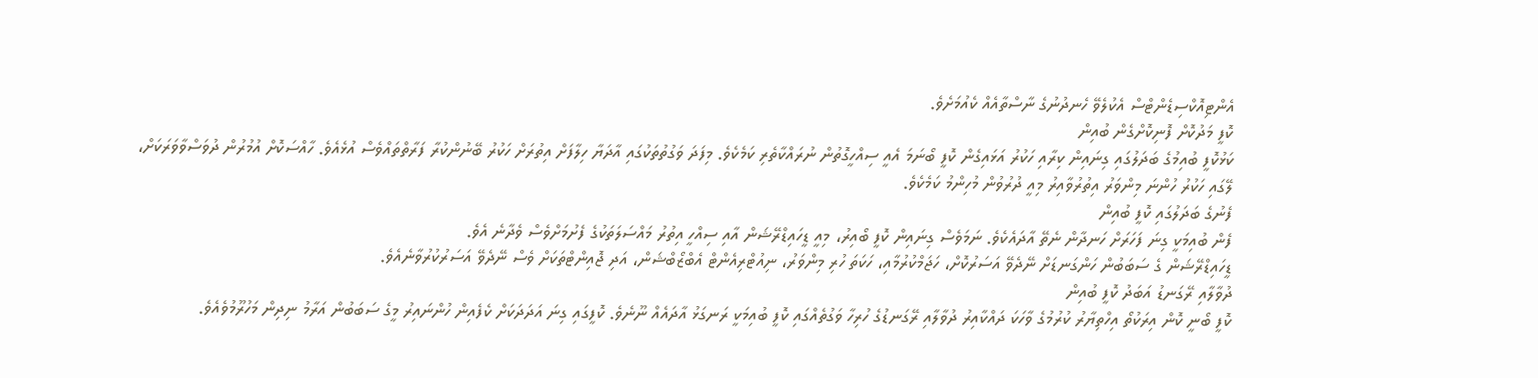އެންޓިއޮކްސިޑެންޓްސް އެކުލެވޭ ހެނދުނުގެ ނާސްތާއެއް ކެއުމަށެވެ.
ކޮފީ މަދުކޮށް ފޮނިކޮށްގެން ބުއިން
ކަޅުކޮފީ ބުއިމުގެ ބަދަލުގައި ގިނައިން ކިރާއި ހަކުރު އަޅައިގެން ކޮފީ ބޯނަމަ އެއީ ސިއްހީގޮތުން ނުރައްކާތެރި ކަމެކެވެ. މިފަދަ ވަގުތުތަކުގައި އާދަޔާ ހިލާފަށް އިތުރަށް ހަކުރު ބޭނުންކުރާ ފަރާތްތައްވެސް އުޅެއެވެ. ހާއްސަކޮށް އުމުރުން ދުވަސްވާވަރަކަށް، ލޭގައި ހަކުރު ހުންނަ މިންވަރު އިތުރުވާއިރު މިއީ ދުރުވުން މުހިންމު ކަމެކެވެ.
ފެނުގެ ބަދަލުގައި ކޮފީ ބުއިން
ފެން ބުއިމަކީ ގިނަ ފަހަރަށް ހަނދާން ނެތޭ އާދައެކެވެ. ނަމަވެސް ގިނައިން ކޮފީ ބޯއިރު، މިއީ ޑީހައިޑްރޭޝަން އާއި ސިއްހީ އިތުރު މައްސަލަތަކުގެ ފެށުމަށްވެސް ވެދާނެ އެވެ.
ޑީހައިޑްރޭޝަން ގެ ސަބަބުން ހަންގަނޑަށް ނޭދެވޭ އަސަރުކޮށް، ހަޖަމްކުރުމާއި، ހަކަތަ ހުރި މިންވަރު، ނިއުޓްރިއެންޓް އެބްޒޯބްޝަން، އަދި ޖޮއިންޓްތަކަށް ވެސް ނޭދެވޭ އަސަރުކުރުވާނެއެވެ.
ދުވާލާއި ރޭގަނޑު އަބަދު ކޮފީ ބުއިން
ކޮފީ ބޯނީ ކޮން އިރަކުތޯ އިހްތިޔާރު ކުރުމުގެ ވާހަކަ ދައްކާއިރު ދުވާލާއި ރޭގަނޑުގެ ހުރިހާ ވަގުތެއްގައި ކޮފީ ބުއިމަކީ ރަނގަޅު އާދައެއް ނޫނެވެ. ކޮފީގައި ގިނަ އަދަދަކަށް ކެފެއިން ހުންނައިރު މީގެ ސަބަބުން އަރާމު ނިދިން މަހުރޫމުވެއެވެ.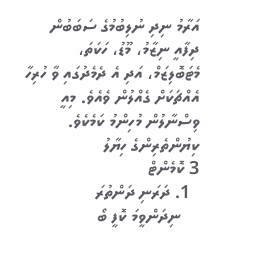އަރާމު ނިދި ނުލިބުމުގެ ސަބަބުން ދިފާއީ ނިޒާމު، މޫޑު، ހަކަތަ، މެޓަބޮލިޒަމް، އަދި އެ ދެމެދުގައި ވާ ހުރިހާ އެއްޗަކަށް ގެއްލުން ވެއެވެ. މިއީ ވިސްނާލުން މުހިންމު ކަމެކެވެ.
ކިޔުންތެރިންގެ ހިޔާލު
3 ކޮމެންޓް
  1. ދަރަނި ދަންތުރަ
    ނިދަންވީމަ ކޮފީ ބޯ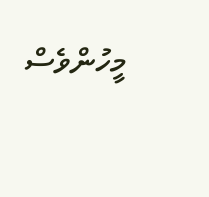މީހުންވެސް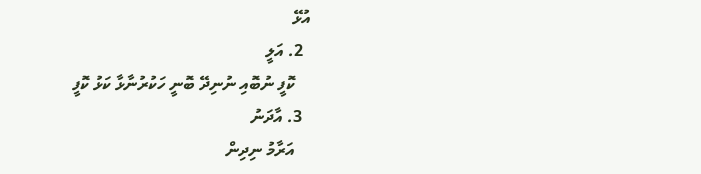އުޅޭ
  2. އަލީ
    ކޮފީ ނުބޮއި ނުނިދޭ ބޮނީ ހަކުރުނާޅާ ކަޅު ކޮފީ
  3. އާދަނު
    އަރާމު ނިދިން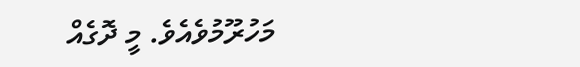މަހުރޫމުވެއެވެ. މީ ދޮގެއް